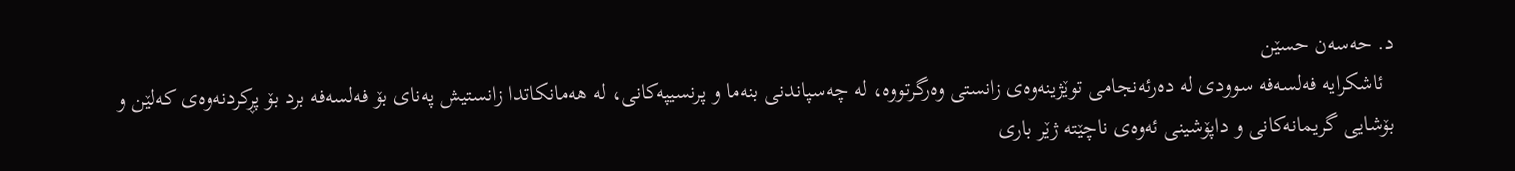د. حەسەن حسێن
  ئاشکرایە فەلسەفە سوودی لە دەرئەنجامی توێژینەوەی زانستی وەرگرتووە، لە چەسپاندنی بنەما و پرنسیپەکانی، لە هەمانکاتدا زانستیش پەنای بۆ فەلسەفە برد بۆ پڕکردنەوەی کەلێن و بۆشایی گریمانەکانی و داپۆشینی ئەوەی ناچێتە ژێر باری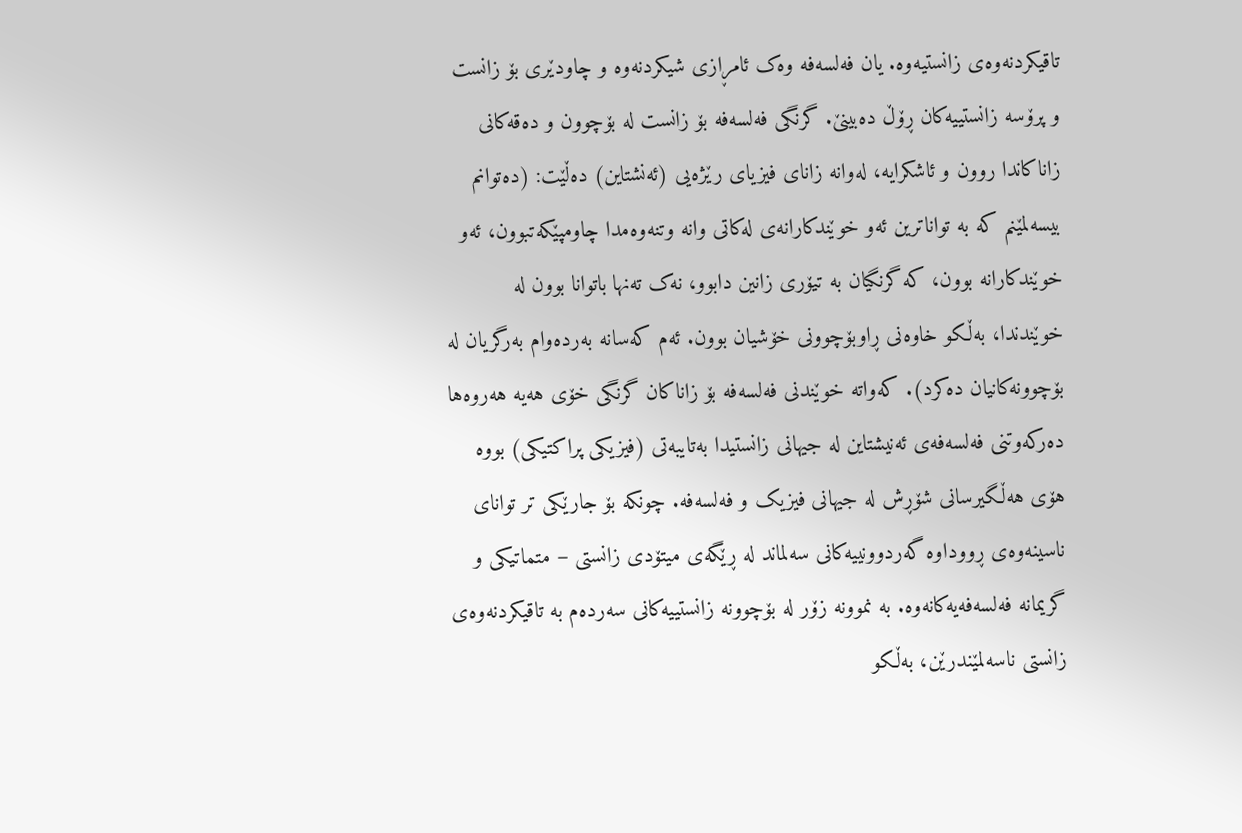تاقیکردنەوەی زانستیەوە. یان فەلسەفە وەک ئامڕازی شیکردنەوە و چاودێری بۆ زانست و پرۆسە زانستییەکان ڕۆڵ دەبینێ. گرنگی فەلسەفە بۆ زانست لە بۆچوون و دەقەکانی زاناکاندا روون و ئاشکرایە، لەوانە زانای فیزیای رێژەیی (ئەنشتاین) دەڵێت: (دەتوانم بیسەلمێنم کە بە تواناترین ئەو خوێندکارانەی لەکاتی وانە وتنەوەمدا چاومپێکەتبوون، ئەو خوێندکارانە بوون، کە گرنگیان بە تیۆری زانین دابوو، نەک تەنها باتوانا بوون لە خوێندندا، بەڵکو خاوەنی ڕاوبۆچوونی خۆشیان بوون. ئەم کەسانە بەردەوام بەرگریان لە بۆچوونەکانیان دەکرد). کەواتە خوێندنی فەلسەفە بۆ زاناکان گرنگی خۆی هەیە هەروەها دەرکەوتنی فەلسەفەی ئەنیشتاین لە جیهانی زانستیدا بەتایبەتی (فیزیکی پراکتیکی) بووە هۆی هەڵگیرسانی شۆڕش لە جیهانی فیزیک و فەلسەفە. چونکە بۆ جارێکی تر توانای ناسینەوەی ڕووداوە گەردوونییەکانی سەلماند لە ڕێگەی میتۆدی زانستی – متماتیکی و گریمانە فەلسەفەیەکانەوە. بە نموونە زۆر لە بۆچوونە زانستییەکانی سەردەم بە تاقیکردنەوەی زانستی ناسەلمێندرێن، بەڵکو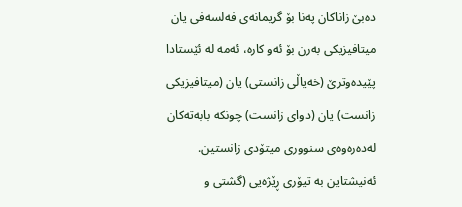دەبێ زاناکان پەنا بۆ گریمانەی فەلسەفی یان میتافیزیکی بەرن بۆ ئەو کارە، ئەمە لە ئێستادا پێیدەوترێ (خەیاڵی زانستی) یان (میتافیزیکی زانست) یان (دوای زانست) چونکە بابەتەکان لەدەرەوەی سنووری میتۆدی زانستین.
ئەنیشتاین بە تیۆری ڕێژەیی (گشتی و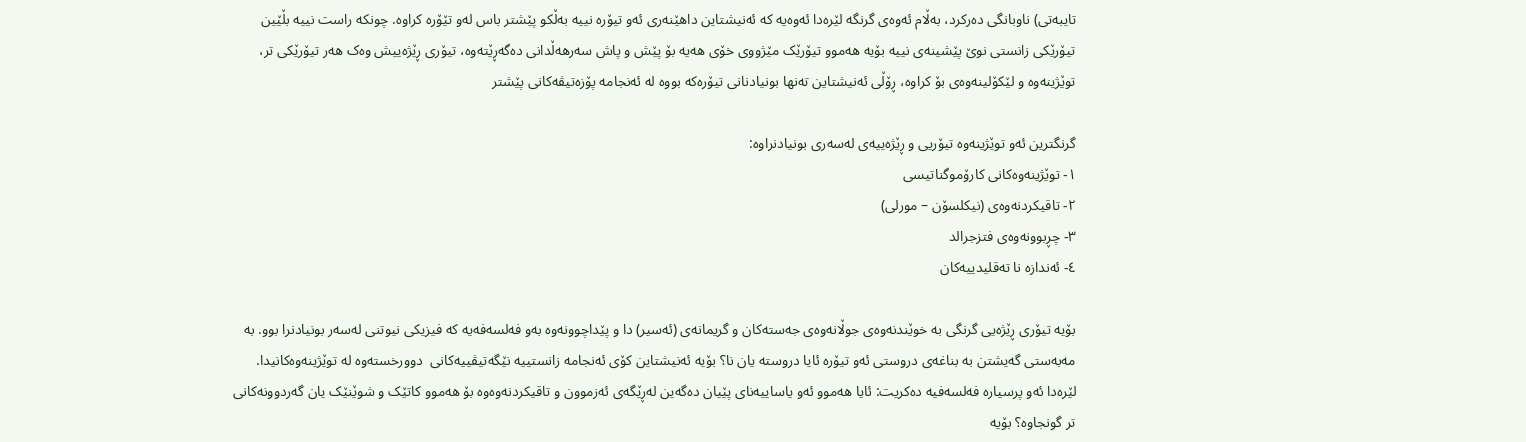تایبەتی) ناوبانگی دەرکرد، بەڵام ئەوەی گرنگە لێرەدا ئەوەیە کە ئەنیشتاین داهێنەری ئەو تیۆرە نییە بەڵکو پێشتر باس لەو تێۆرە کراوە. چونکە راست نییە بڵێین تیۆرێکی زانستی نوێ پێشینەی نییە بۆیە هەموو تیۆرێک مێژووی خۆی هەیە بۆ پێش و پاش سەرهەڵدانی دەگەڕێتەوە، تیۆری ڕێژەییش وەک هەر تیۆرێکی تر، توێژینەوە و لێکۆلینەوەی بۆ کراوە، ڕۆڵی ئەنیشتاین تەنها بونیادنانی تیۆرەکە بووە لە ئەنجامە پۆزەتیڤەکانی پێشتر

گرنگترین ئەو توێژینەوە تیۆریی و ڕێژەییەی لەسەری بونیادنراوە:
١- توێژینەوەکانی کارۆموگناتیسی
٢- تاقیکردنەوەی (نیکلسۆن – مورلی)
٣- چڕبوونەوەی فتزجرالد
٤- ئەندازە نا تەقلیدییەکان

بۆیە تیۆری ڕێژەیی گرنگی بە خوێندنەوەی جوڵانەوەی جەستەکان و گریمانەی (ئەسیر) دا و پێداچوونەوە بەو فەلسەفەیە کە فیزیکی نیوتنی لەسەر بونیادنرا بوو. بە مەبەستی گەیشتن بە بناغەی دروستی ئەو تیۆرە ئایا دروستە یان نا؟ بۆیە ئەنیشتاین کۆی ئەنجامە زانستییە نێگەتیڤییەکانی  دوورخستەوە لە توێژینەوەکانیدا. لێرەدا ئەو پرسیارە فەلسەفیە دەکریت: ئایا هەموو ئەو یاساییەنای پێیان دەگەین لەڕێگەی ئەزموون و تاقیکردنەوەوە بۆ هەموو کاتێک و شوێنێک یان گەردوونەکانی تر گونجاوە؟ بۆیە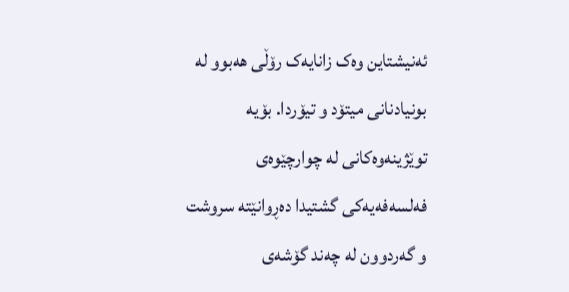ئەنیشتاین وەک زانایەک رۆڵی هەبوو لە بونیادنانی میتۆد و تیۆردا. بۆیە توێژینەوەکانی لە چوارچێوەی فەلسەفەیەکی گشتیدا دەڕوانێتە سروشت  و گەردوون لە چەند گۆشەی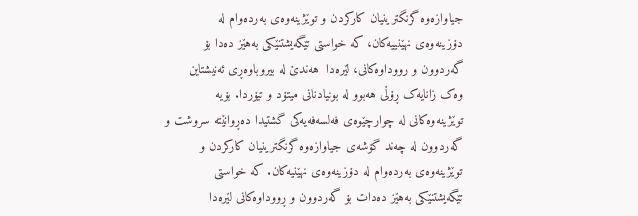جیاوازەوە گرنگترینیان کارکردن و توێژینەوەی بەردەوام لە دۆزینەوەی نهێنییەکان، کە خواستی تێگەیشتنێکی بەهێز دەدا بۆ گەردوون و رووداوەکانی، لێرەدا  هەندێ لە بیروباوەڕی ئەنیشتاین وەک زانایەک ڕۆڵی هەبوو لە بونیادنانی میتۆد و تیۆردا. بۆیە توێژینەوەکانی لە چوارچێوەی فەلسەفەیەکی گشتیدا دەڕوانێتە سروشت و گەردوون لە چەند گۆشەی جیاوازەوە گرنگترینیان کارکردن و توێژینەوەی بەردەوام لە دۆزینەوەی نهێنیەکان. کە خواستی تێگەیشتنێکی بەهێز دەدات بۆ گەردوون و ڕووداوەکانی لێرەدا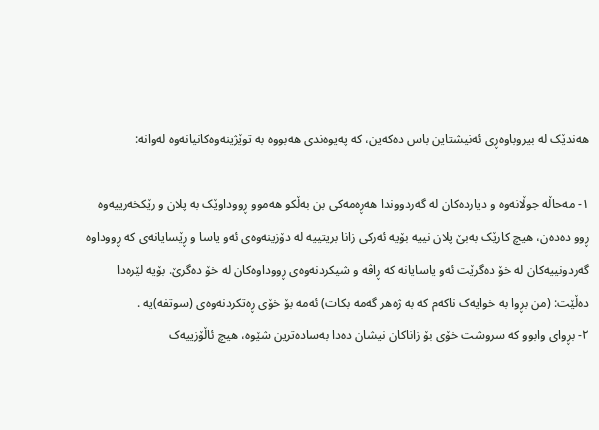هەندێک لە بیروباوەڕی ئەنیشتاین باس دەکەین، کە پەیوەندی هەبووە بە توێژینەوەکانیانەوە لەوانە:

١- مەحاڵە جوڵانەوە و دیاردەکان لە گەردووندا هەڕەمەکی بن بەڵکو هەموو ڕووداوێک بە پلان و رێکخەرییەوە ڕوو دەدەن، هیچ کارێک بەبێ پلان نییە بۆیە ئەرکی زانا بریتییە لە دۆزینەوەی ئەو یاسا و ڕێسایانەی کە ڕووداوە گەردونییەکان لە خۆ دەگرێت ئەو یاسایانە کە ڕاڤە و شیکردنەوەی ڕووداوەکان لە خۆ دەگرێ. بۆیە لێرەدا دەڵێت: (من بڕوا بە خوایەک ناکەم کە بە ژەهر گەمە بکات) ئەمە بۆ خۆی ڕەتکردنەوەی (سوتفە)یە .
٢- بڕوای وابوو کە سروشت خۆی بۆ زاناکان نیشان دەدا بەسادەترین شێوە، هیچ ئاڵۆزییەک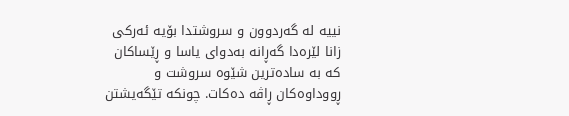نییە لە گەردوون و سروشتدا بۆیە ئەرکی زانا لێرەدا گەڕانە بەدوای یاسا و ڕێساکان کە بە سادەترین شێوە سروشت و ڕووداوەکان ڕاڤە دەکات. چونکە تێگەیشتن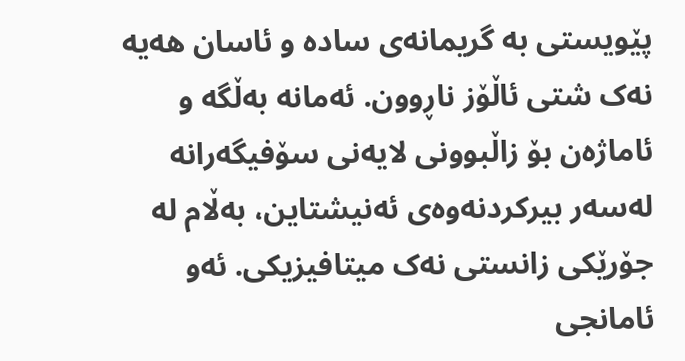پێویستی بە گریمانەی سادە و ئاسان هەیە نەک شتی ئاڵۆز ناڕوون. ئەمانە بەڵگە و ئاماژەن بۆ زاڵبوونی لایەنی سۆفیگەرانە لەسەر بیرکردنەوەی ئەنیشتاین، بەڵام لە جۆرێکی زانستی نەک میتافیزیکی. ئەو ئامانجی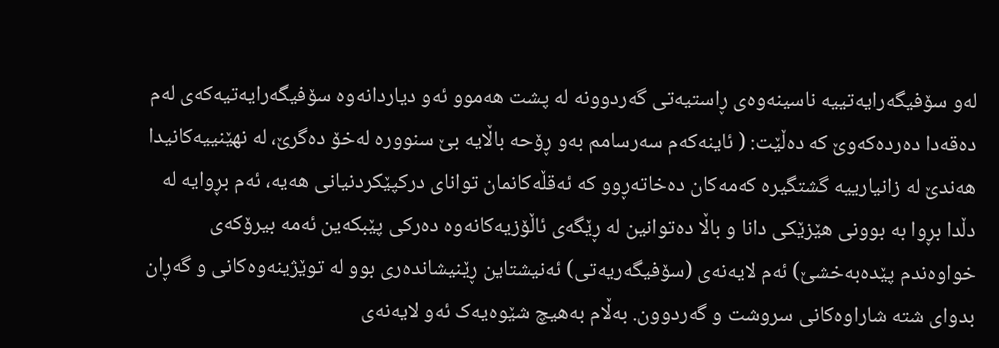لەو سۆفیگەرایەتییە ناسینەوەی ڕاستیەتی گەردوونە لە پشت هەموو ئەو دیاردانەوە سۆفیگەرایەتیەکەی لەم دەقەدا دەردەکەوێ کە دەڵێت: ( ئاینەکەم سەرسامم بەو ڕۆحە باڵایە بێ سنوورە لەخۆ دەگرێ، لە نهێنییەکانیدا هەندێ لە زانیارییە گشتگیرە کەمەکان دەخاتەڕوو کە ئەقڵەکانمان توانای درکپێکردنیانی هەیە، ئەم بڕوایە لە دڵدا بڕوا بە بوونی هێزێکی دانا و باڵا دەتوانین لە ڕێگەی ئاڵۆزیەکانەوە دەرکی پێبکەین ئەمە بیرۆکەی خواوەندم پێدەبەخشێ) ئەم لایەنەی (سۆفیگەریەتی) ئەنیشتاین ڕێنیشاندەری بوو لە توێژینەوەکانی و گەڕان بدوای شتە شاراوەکانی سروشت و گەردوون. بەڵام بەهیچ شێوەیەک ئەو لایەنەی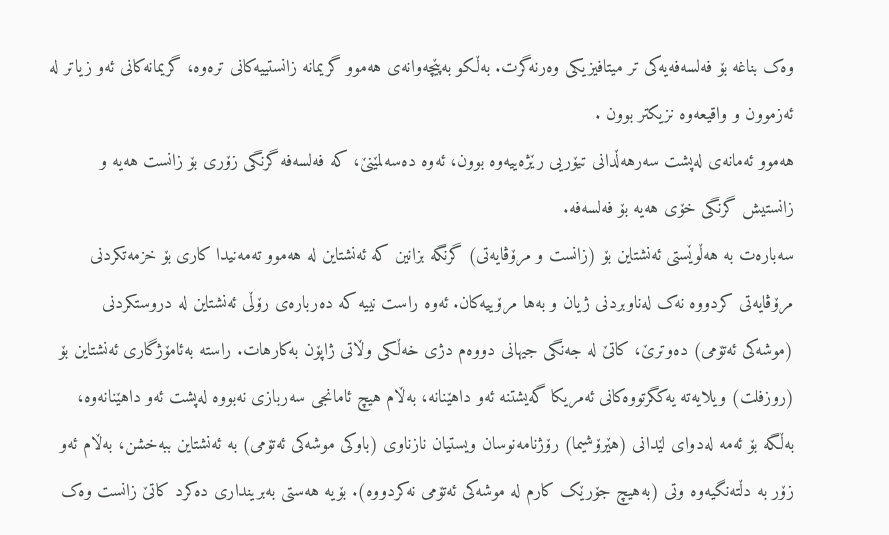وەک بناغە بۆ فەلسەفەیەکی تر میتافیزیکی وەرنەگرت. بەڵکو بەپێچەوانەی هەموو گریمانە زانستییەکانی ترەوە، گریمانەکانی ئەو زیاتر لە ئەزموون و واقیعەوە نزیکتر بوون .
هەموو ئەمانەی لەپشت سەرهەڵدانی تیۆریی رێژەییەوە بوون، ئەوە دەسەلمێنێ، کە فەلسەفە گرنگی زۆری بۆ زانست هەیە و زانستیش گرنگی خۆی هەیە بۆ فەلسەفە.
سەبارەت بە هەڵوێستی ئەنشتاین بۆ (زانست و مرۆڤایەتی) گرنگە بزانین کە ئەنشتاین لە هەموو تەمەنیدا کاری بۆ خزمەتکردنی مرۆڤایەتی کردووە نەک لەناوبردنی ژیان و بەها مرۆییەکان. ئەوە راست نییە کە دەربارەی رۆڵی ئەنشتاین لە دروستکردنی (موشەکی ئەتۆمی) دەوترێ، کاتێ لە جەنگی جیهانی دووەم دژی خەڵکی وڵاتی ژاپۆن بەکارهات. راستە بەئامۆژگاری ئەنشتاین بۆ (روزفلت) ویلایەتە یەکگرتووەکانی ئەمریکا گەیشتنە ئەو داهێنانە، بەڵام هیچ ئامانجی سەربازی نەبووە لەپشت ئەو داهێنانەوە، بەڵگە بۆ ئەمە لەدوای لێدانی (هێرۆشیما) رۆژنامەنوسان ویستیان نازناوی (باوکی موشەکی ئەتۆمی) بە ئەنشتاین ببەخشن، بەڵام ئەو زۆر بە دڵتەنگیەوە وتی (بەهیچ جۆرێک کارم لە موشەکی ئەتۆمی نەکردووە). بۆیە هەستی بەبرینداری دەکرد کاتێ زانست وەک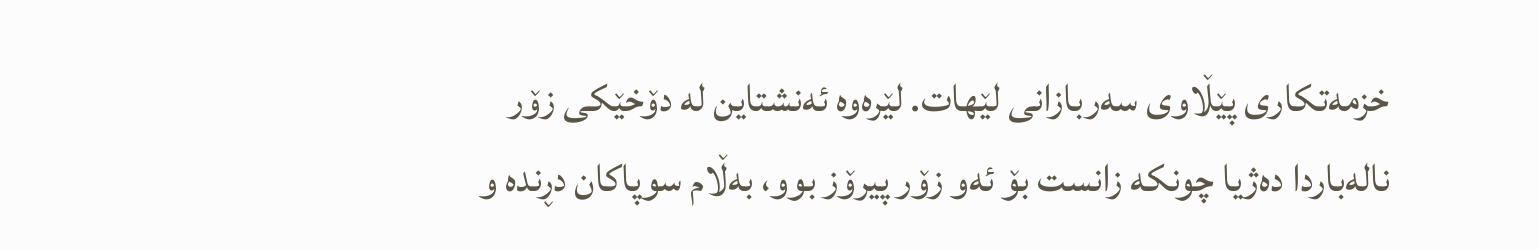خزمەتکاری پێڵاوی سەربازانی لێهات. لێرەوە ئەنشتاین لە دۆخێکی زۆر نالەباردا دەژیا چونکە زانست بۆ ئەو زۆر پیرۆز بوو، بەڵام سوپاکان دڕندە و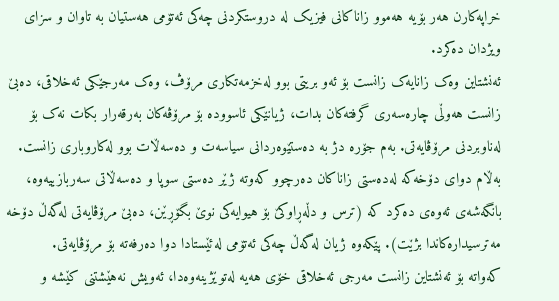خراپەکارن هەر بۆیە هەموو زاناکانی فیزیک لە دروستکردنی چەکی ئەتۆمی هەستیان بە تاوان و سزای ویژدان دەکرد.
ئەنشتاین وەک زانایەک زانست بۆ ئەو بریتی بوو لەخزمەتکاری مرۆڤ، وەک مەرجێکی ئەخلاقی، دەبێ زانست هەوڵی چارەسەری گرفتەکان بدات، ژیانێکی ئاسوودە بۆ مرۆڤەکان بەرقەرار بکات نەک بۆ لەناوبردنی مرۆڤایەتی. بەم جۆرە دژ بە دەستێوەردانی سیاسەت و دەسەڵات بوو لەکاروباری زانست. بەڵام دوای دۆخەکە لەدەستی زاناکان دەرچوو کەوتە ژێر دەستی سوپا و دەسەڵاتی سەربازییەوە، بانگەشەی ئەوەی دەکرد کە (ترس و دڵەڕاوکێ بۆ هیوایەکی نوێ بگۆڕێن، دەبێ مرۆڤایەتی لەگەڵ دۆخە مەترسیدارەکاندا بژێت). پێکەوە ژیان لەگەڵ چەکی ئەتۆمی لەئێستادا دوا دەرفەتە بۆ مرۆڤایەتی.
کەواتە بۆ ئەنشتاین زانست مەرجی ئەخلاقی خۆی هەیە لەتوێژینەوەدا، ئەویش نەهێشتنی کێشە و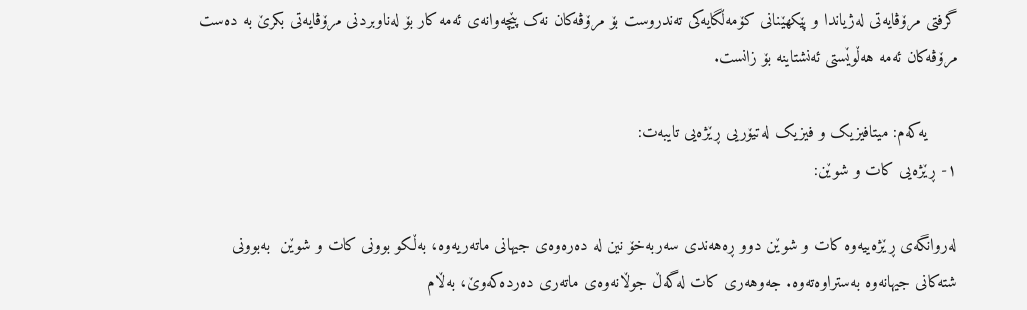گرفتی مرۆڤایەتی لەژیاندا و پێکهێنانی کۆمەڵگایەکی تەندروست بۆ مرۆڤەکان نەک پێچەوانەی ئەمە کار بۆ لەناوبردنی مرۆڤایەتی بکرێ بە دەست مرۆڤەکان ئەمە هەڵوێستی ئەنشتاینە بۆ زانست.

      یەکەم: میتافیزیک و فیزیک لەتیۆریی ڕێژەیی تایبەت:
١- ڕێژەیی کات و شوێن:

لەروانگەی ڕێژەییەوە کات و شوێن دوو ڕەهەندی سەربەخۆ نین لە دەرەوەی جیهانی ماتەریەوە، بەڵکو بوونی کات و شوێن  بەبوونی شتەکانی جیهانەوە بەستراوەتەوە. جەوهەری کات لەگەڵ جوڵانەوەی ماتەری دەردەکەوێ، بەڵام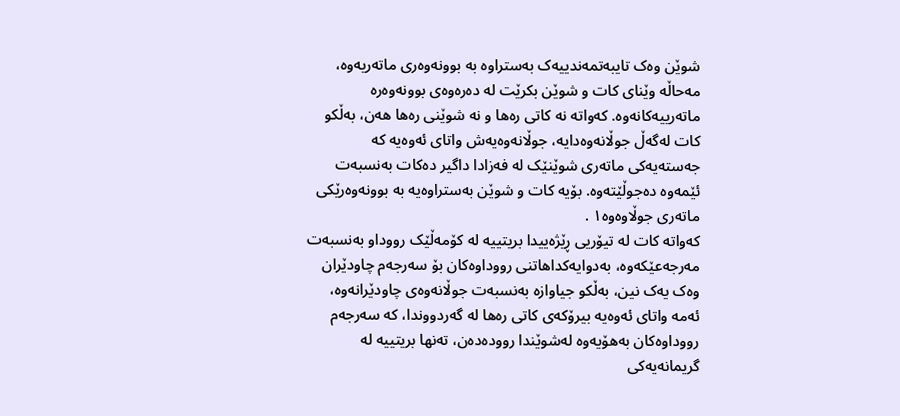شوێن وەک تایبەتمەندییەک بەستراوە بە بوونەوەری ماتەریەوە، مەحاڵە وێنای کات و شوێن بکرێت لە دەرەوەی بوونەوەرە ماتەرییەکانەوە. کەواتە نە کاتی رەها و نە شوێنی رەها هەن، بەڵکو کات لەگەڵ جوڵانەوەدایە، جوڵانەوەیەش واتای ئەوەیە کە جەستەیەکی ماتەری شوێنێک لە فەزادا داگیر دەکات بەنسبەت ئێمەوە دەجوڵێتەوە. بۆیە کات و شوێن بەستراوەیە بە بوونەوەرێکی ماتەری جوڵاوەوە١ .
کەواتە کات لە تیۆریی ڕێژەییدا بریتییە لە کۆمەڵێک رووداو بەنسبەت مەرجەعێکەوە، بەدوایەکداهاتنی رووداوەکان بۆ سەرجەم چاودێران وەک یەک نین، بەڵکو جیاوازە بەنسبەت جوڵانەوەی چاودێرانەوە، ئەمە واتای ئەوەیە بیرۆکەی کاتی رەها لە گەردووندا، کە سەرجەم رووداوەکان بەهۆیەوە لەشوێندا روودەدەن، تەنها بریتییە لە گریمانەیەکی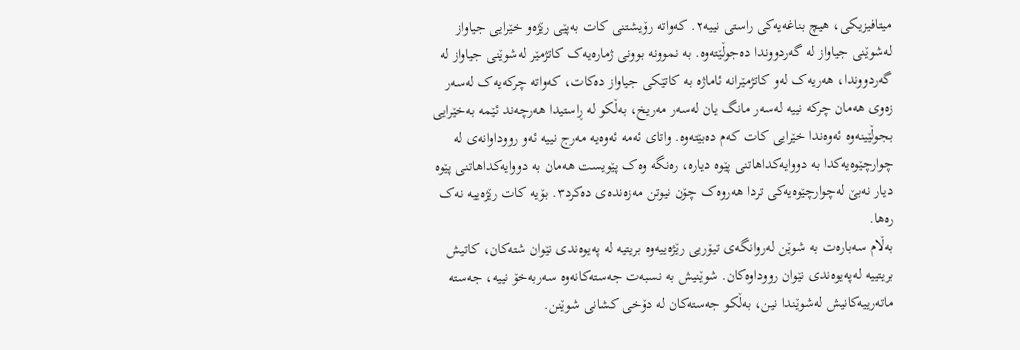میتافیزیکی، هیچ بناغەیەکی راستی نییە٢. کەواتە رۆیشتنی کات بەپێی رێژەو خێرایی جیاواز لەشوێنی جیاواز لە گەردووندا دەجوڵێتەوە. بە نموونە بوونی ژمارەیەک کاتژمێر لەشوێنی جیاواز لە گەردووندا، هەریەک لەو کاتژمێرانە ئاماژە بە کاتێکی جیاواز دەکات، کەواتە چرکەیەک لەسەر زەوی هەمان چرکە نییە لەسەر مانگ یان لەسەر مەریخ، بەڵکو لە ڕاستیدا هەرچەند ئێمە بەخێرایی بجوڵێینەوە ئەوەندا خێرایی کات کەم دەبێتەوە. واتای ئەمە ئەوەیە مەرج نییە ئەو رووداوانەی لە چوارچێوەیەکدا بە دووایەکداهاتنی پێوە دیارە، رەنگە وەک پێویست هەمان بە دووایەکداهاتنی پێوە دیار نەبێ لەچوارچێوەیەکی تردا هەروەک چۆن نیوتن مەزەندەی دەکرد٣. بۆیە کات رێژەییە نەک رەها.
بەڵام سەبارەت بە شوێن لەروانگەی تیۆریی رێژەییەوە بریتیە لە پەیوەندی نێوان شتەکان، کاتیش بریتییە لەپەیوەندی نێوان رووداوەکان. شوێنیش بە نسبەت جەستەکانەوە سەربەخۆ نییە، جەستە ماتەرییەکانیش لەشوێندا نین، بەڵکو جەستەکان لە دۆخی کشانی شوێنن.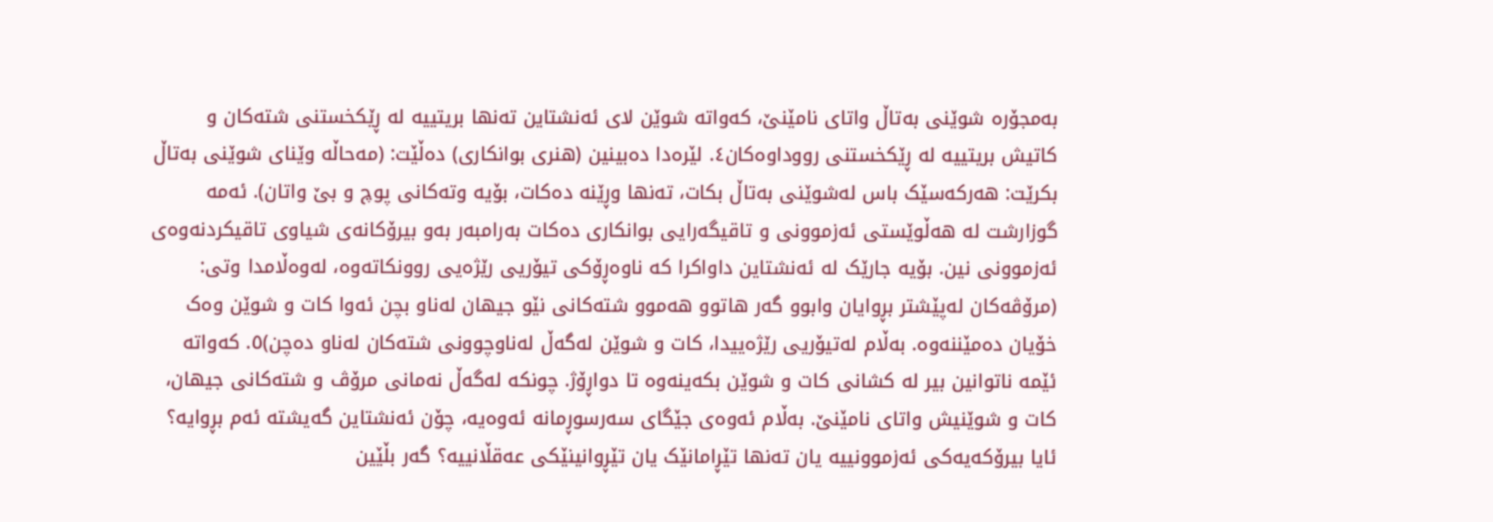بەمجۆرە شوێنی بەتاڵ واتای نامێنێ، کەواتە شوێن لای ئەنشتاین تەنها بریتییە لە ڕێکخستنی شتەکان و کاتیش بریتییە لە ڕێکخستنی رووداوەکان٤. لێرەدا دەبینین (هنری بوانکاری) دەڵێت: (مەحاڵە وێنای شوێنی بەتاڵ بکرێت: هەرکەسێک باس لەشوێنی بەتاڵ بکات، تەنها وڕێنە دەکات، بۆیە وتەکانی پوچ و بێ واتان). ئەمە گوزارشت لە هەڵوێستی ئەزموونی و تاقیگەرایی بوانکاری دەکات بەرامبەر بەو بیرۆکانەی شیاوی تاقیکردنەوەی ئەزموونی نین. بۆیە جارێک لە ئەنشتاین داواکرا کە ناوەڕۆکی تیۆریی رێژەیی روونکاتەوە، لەوەڵامدا وتی: (مرۆڤەکان لەپێشتر بڕوایان وابوو گەر هاتوو هەموو شتەکانی نێو جیهان لەناو بچن ئەوا کات و شوێن وەک خۆیان دەمێننەوە. بەڵام لەتیۆریی رێژەییدا، کات و شوێن لەگەڵ لەناوچوونی شتەکان لەناو دەچن)٥. کەواتە ئێمە ناتوانین بیر لە کشانی کات و شوێن بکەینەوە تا دواڕۆژ. چونکە لەگەڵ نەمانی مرۆڤ و شتەکانی جیهان، کات و شوێنیش واتای نامێنێ. بەڵام ئەوەی جێگای سەرسوڕمانە ئەوەیە، چۆن ئەنشتاین گەیشتە ئەم بڕوایە؟ ئایا بیرۆکەیەکی ئەزموونییە یان تەنها تێڕامانێک یان تێڕوانینێکی عەقڵانییە؟ گەر بڵێین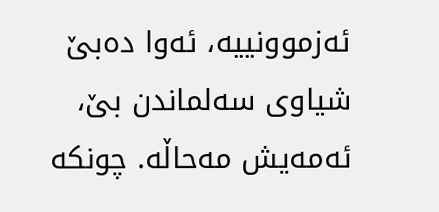ئەزموونییە، ئەوا دەبێ شیاوی سەلماندن بێ، ئەمەیش مەحاڵە. چونکە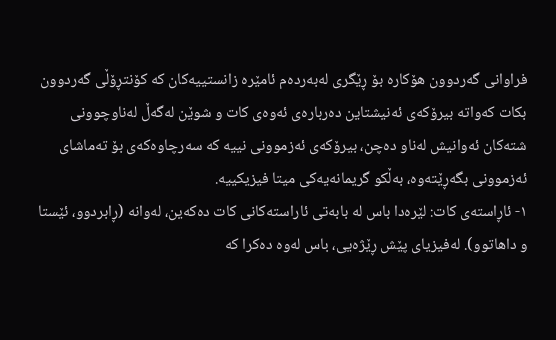فراوانی گەردوون هۆکارە بۆ ڕێگری لەبەردەم ئامێرە زانستییەکان کە کۆنتڕۆڵی گەردوون بکات کەواتە بیرۆکەی ئەنیشتاین دەربارەی ئەوەی کات و شوێن لەگەڵ لەناوچوونی شتەکان ئەوانیش لەناو دەچن، بیرۆکەی ئەزموونی نییە کە سەرچاوەکەی بۆ تەماشای ئەزموونی بگەڕێتەوە، بەڵکو گریمانەیەکی میتا فیزیکییە.
١- ئاڕاستەی کات: لێرەدا باس لە بابەتی ئاراستەکانی کات دەکەین، لەوانە (ڕابردوو، ئێستا و داهاتوو). لەفیزیای پێش ڕێژەیی، باس لەوە دەکرا کە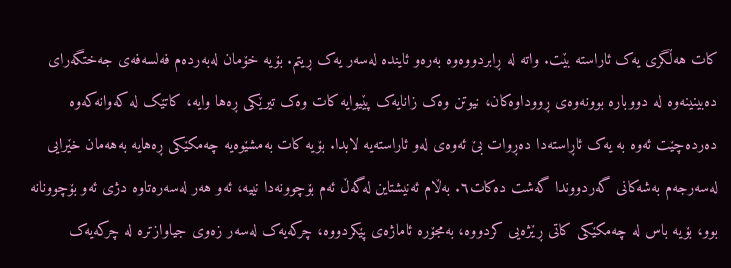کات هەڵگری یەک ئاراستە بێت. واتە لە ڕابردووەوە بەرەو ئایندە لەسەر یەک ڕیتم. بۆیە خۆمان لەبەردەم فەلسەفەی جەختگەرای دەبینینەوە لە دووبارە بوونەوەی ڕووداوەکان، نیوتن وەک زانایەک پێیوایە کات وەک تیرێکی ڕەها وایە، کاتێک لە کەوانەکەوە دەردەچێت ئەوە بە یەک ئاڕاستەدا دەڕوات بێ ئەوەی لەو ئاراستەیە لابدا. بۆیە کات بەمشێوەیە چەمکێکی ڕەهایە بەهەمان خێرایی لەسەرجەم بەشەکانی گەردووندا گەشت دەکات٦. بەڵام ئەنیشتاین لەگەڵ ئەم بۆچوونەدا نییە، ئەو هەر لەسەرەتاوە دژی ئەو بۆچوونانە بوو، بۆیە باس لە چەمکێکی کاتی ڕێژەیی کردووە، بەمجۆرە ئاماژەی پێکردووە، چرکەیەک لەسەر زەوی جیاوازترە لە چرکەیەک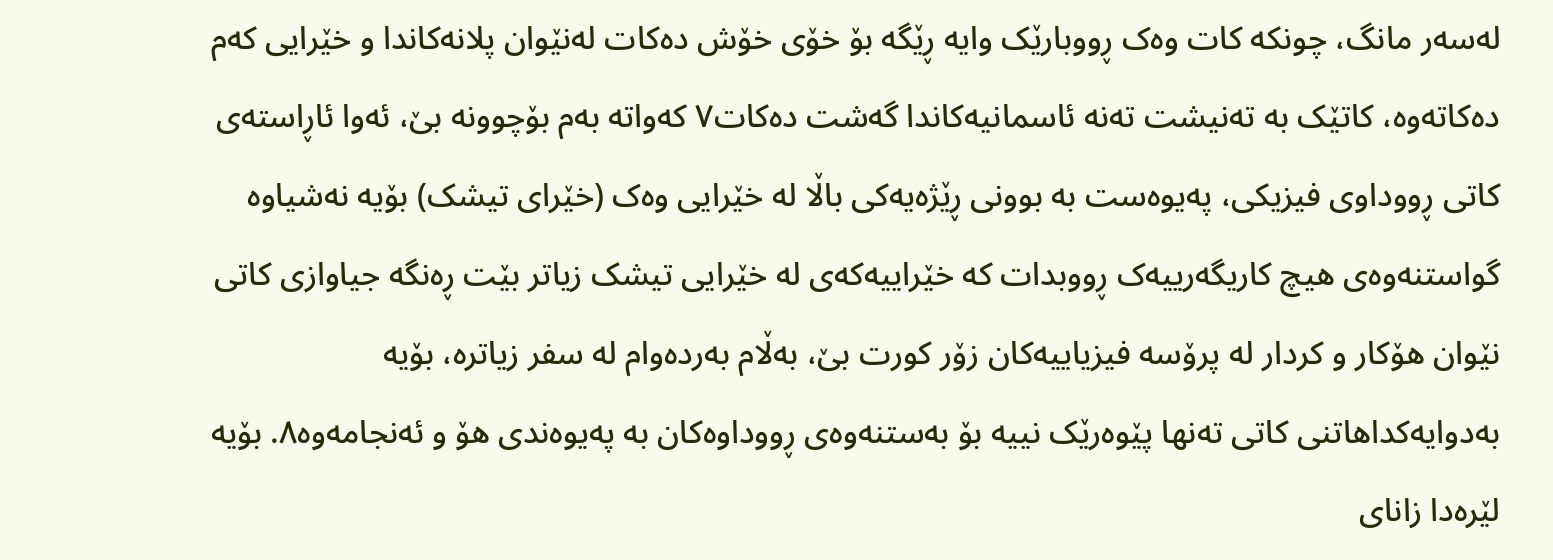لەسەر مانگ، چونکە کات وەک ڕووبارێک وایە ڕێگە بۆ خۆی خۆش دەکات لەنێوان پلانەکاندا و خێرایی کەم دەکاتەوە، کاتێک بە تەنیشت تەنە ئاسمانیەکاندا گەشت دەکات٧ کەواتە بەم بۆچوونە بێ، ئەوا ئاڕاستەی کاتی ڕووداوی فیزیکی، پەیوەست بە بوونی ڕێژەیەکی باڵا لە خێرایی وەک (خێرای تیشک) بۆیە نەشیاوە گواستنەوەی هیچ کاریگەرییەک ڕووبدات کە خێراییەکەی لە خێرایی تیشک زیاتر بێت ڕەنگە جیاوازی کاتی نێوان هۆکار و کردار لە پرۆسە فیزیاییەکان زۆر کورت بێ، بەڵام بەردەوام لە سفر زیاترە، بۆیە بەدوایەکداهاتنی کاتی تەنها پێوەرێک نییە بۆ بەستنەوەی ڕووداوەکان بە پەیوەندی هۆ و ئەنجامەوە٨. بۆیە لێرەدا زانای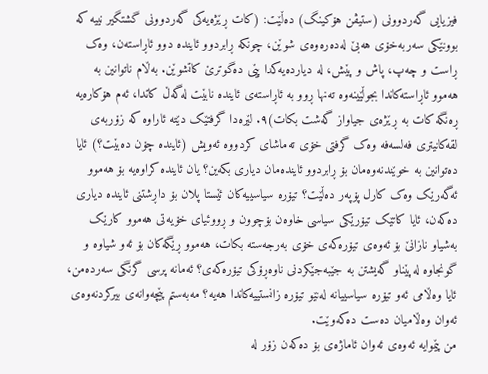فیزیایی گەردوونی (ستیڤن هۆکینگ) دەڵێت: (کات ڕێژەیەکی گەردوونی گشتگیر نییە کە بوونێکی سەربەخۆی هەبێ لەدەرەوەی شوێن، چونکە ڕابردوو ئایندە دوو ئاڕاستەن، وەک ڕاست و چەپ، پاش و پێش، لە دیاردەیەکدا پێی دەگوترێ کاتشوێن. بەڵام ناتوانین بە هەموو ئاڕاستەکاندا بجوڵێینەوە تەنها ڕوو بە ئاڕاستەی ئایندە نابێت لەگەڵ کاتدا، ئەم هۆکارەیە ڕەنگە کات بە ڕێژەی جیاواز گەشت بکات)٩. لێرەدا گرفتێک دێتە ئاراوە کە زۆربەی لقەکانیتری فەلسەفە وەک گرفتی خۆی تەماشای کردووە ئەویش (ئایندە چۆن دەبێت؟) ئایا دەتوانین بە خوێندنەوەمان بۆ ڕابردوو ئایندەمان دیاری بکەین؟ یان ئایندە کراوەیە بۆ هەموو ئەگەرێک وەک کارل پۆپەر دەڵێت؟ تیۆرە سیاسییەکان ئێستا پلان بۆ داڕشتنی ئایندە دیاری دەکەن، ئایا کاتێک تیۆرێکی سیاسی خاوەن بۆچوون و ڕووئیای خۆیەتی هەموو کارێک بەشیاو نازانێ بۆ ئەوەی تیۆرەکەی خۆی بەرجەستە بکات، هەموو ڕێگەکان بۆ ئەو شیاوە و گونجاوە لەپێناو گەیشتن بە جێبەجێکردنی ناوەڕۆکی تیۆرەکەی؟ ئەمانە پرسی گرنگی سەردەمن، ئایا وەڵامی ئەو تیۆرە سیاسییانە لەنێو تیۆرە زانستییەکاندا هەیە؟ مەبەستم پێچەوانەی بیرکردنەوەی ئەوان وەڵامیان دەست دەکەوێت.
من پێموایە ئەوەی ئەوان ئاماژەی بۆ دەکەن زۆر لە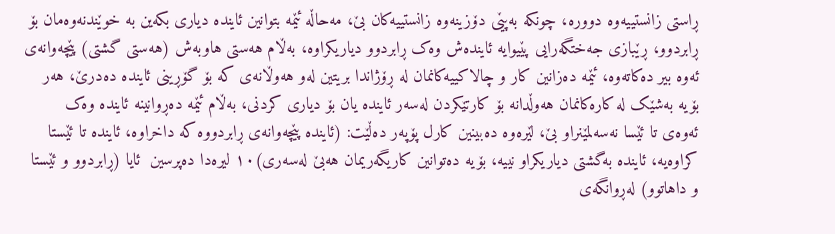ڕاستی زانستییەوە دوورە، چونکە بەپێی دۆزینەوە زانستییەکان بێ، مەحاڵە ئێمە بتوانین ئایندە دیاری بکەین بە خوێندنەوەمان بۆ ڕابردوو، ڕێبازی جەختگەرایی پێیوایە ئایندەش وەک ڕابردوو دیاریکراوە، بەڵام هەستی هاوبەش (هەستی گشتی) پێچەوانەی ئەوە بیر دەکاتەوە، ئێمە دەزانین کار و چالاکییەکانمان لە ڕۆژاندا بریتین لەو هەوڵانەی کە بۆ گۆڕینی ئایندە دەدرێ، هەر بۆیە بەشێک لە کارەکانمان هەوڵدانە بۆ کارتێکردن لەسەر ئایندە یان بۆ دیاری کردنی، بەڵام ئێمە دەڕوانینە ئایندە وەک ئەوەی تا ئێسا نەسەلمێنراو بێ، لێرەوە دەبینین کارل پۆپەر دەڵێت: (ئایندە پێچەوانەی ڕابردووە کە داخراوە، ئایندە تا ئێستا کراوەیە، ئایندە بەگشتی دیاریکراو نییە، بۆیە دەتوانین کاریگەریمان هەبێ لەسەری)١٠ لیرەدا دەپرسین  ئایا (ڕابردوو و ئێستا و داهاتوو) لەڕوانگەی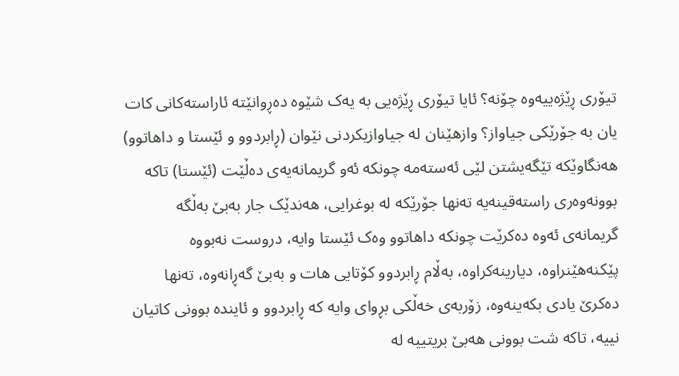تیۆری ڕێژەییەوە چۆنە؟ ئایا تیۆری ڕێژەیی بە یەک شێوە دەڕوانێتە ئاراستەکانی کات یان بە جۆرێکی جیاواز؟ وازهێنان لە جیاوازیکردنی نێوان (ڕابردوو و ئێستا و داهاتوو) هەنگاوێکە تێگەیشتن لێی ئەستەمە چونکە ئەو گریمانەیەی دەڵێت (ئێستا) تاکە بوونەوەری راستەقینەیە تەنها جۆرێکە لە بوغرایی، هەندێک جار بەبێ بەڵگە گریمانەی ئەوە دەکرێت چونکە داهاتوو وەک ئێستا وایە، دروست نەبووە پێکنەهێنراوە، دیارینەکراوە، بەڵام ڕابردوو کۆتایی هات و بەبێ گەڕانەوە، تەنها دەکرێ یادی بکەینەوە، زۆربەی خەڵکی بڕوای وایە کە ڕابردوو و ئایندە بوونی کاتیان نییە، تاکە شت بوونی هەبێ بریتییە لە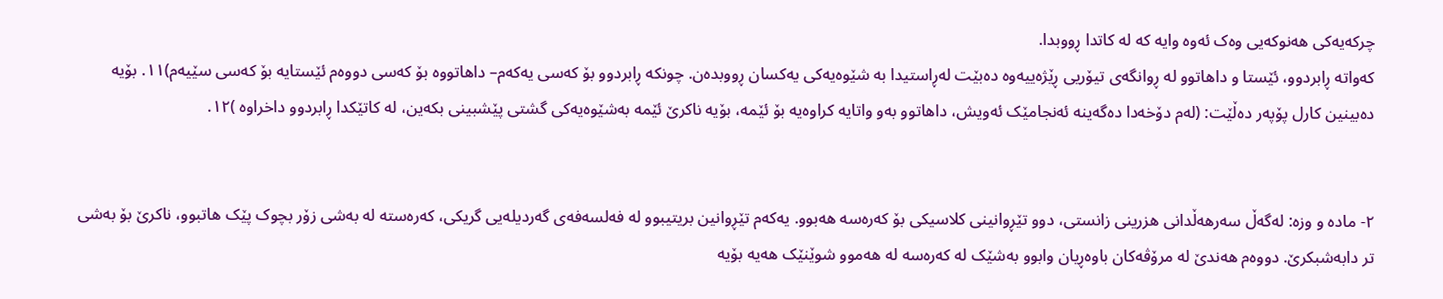چرکەیەکی هەنوکەیی وەک ئەوە وایە کە لە کاتدا ڕووبدا.
کەواتە ڕابردوو، ئێستا و داهاتوو لە ڕوانگەی تیۆریی ڕێژەییەوە دەبێت لەڕاستیدا بە شێوەیەکی یەکسان ڕووبدەن. چونکە ڕابردوو بۆ کەسی یەکەم– داهاتووە بۆ کەسی دووەم ئێستایە بۆ کەسی سێیەم)١١. بۆیە دەبینین کارل پۆپەر دەڵێت: (لەم دۆخەدا دەگەینە ئەنجامێک ئەویش، داهاتوو بەو واتایە کراوەیە بۆ ئێمە، بۆیە ناکرێ ئێمە بەشێوەیەکی گشتی پێشبینی بکەین، لە کاتێکدا ڕابردوو داخراوە )١٢.


٢- مادە و وزە: لەگەڵ سەرهەڵدانی هزرینی زانستی، دوو تێڕوانینی کلاسیکی بۆ کەرەسە هەبوو. یەکەم تێڕوانین بریتیبوو لە فەلسەفەی گەردیلەیی گریکی، کەرەستە لە بەشی زۆر بچوک پێک هاتبوو، ناکرێ بۆ بەشی تر دابەشبکرێ. دووەم هەندێ لە مرۆڤەکان باوەڕیان وابوو بەشێک لە کەرەسە لە هەموو شوێنێک هەیە بۆیە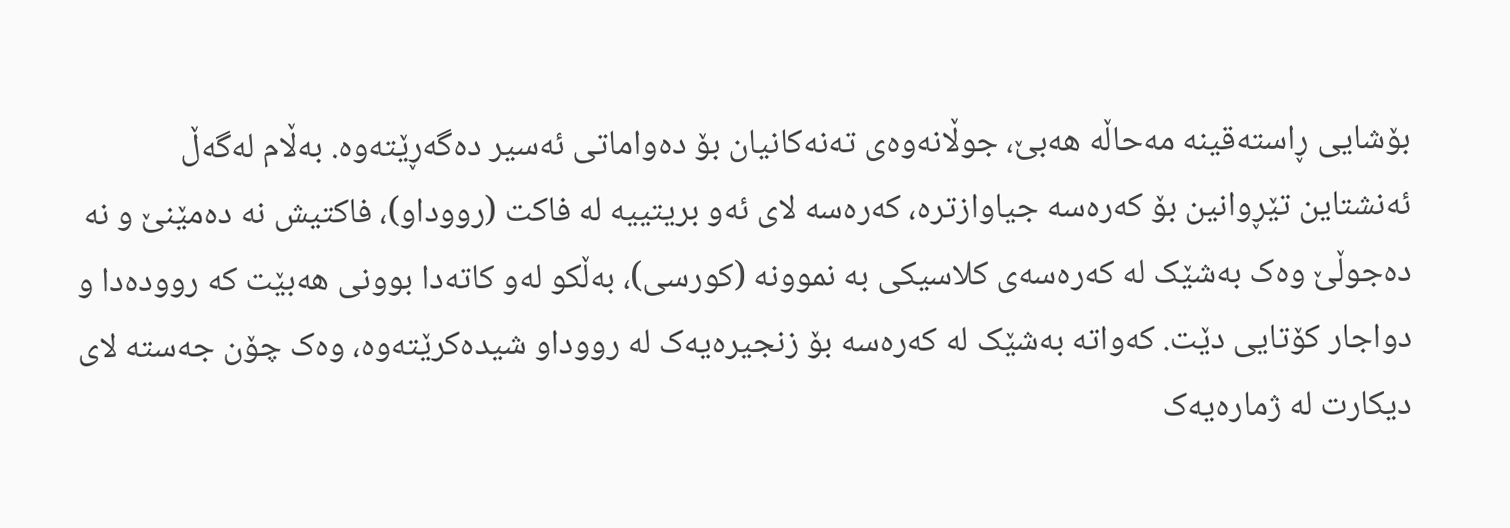بۆشایی ڕاستەقینە مەحاڵە هەبێ، جوڵانەوەی تەنەکانیان بۆ دەواماتی ئەسیر دەگەڕێتەوە. بەڵام لەگەڵ ئەنشتاین تێڕوانین بۆ کەرەسە جیاوازترە، کەرەسە لای ئەو بریتییە لە فاکت (رووداو)، فاکتیش نە دەمێنێ و نە دەجوڵێ وەک بەشێک لە کەرەسەی کلاسیکی بە نموونە (کورسی)، بەڵکو لەو کاتەدا بوونی هەبێت کە روودەدا و دواجار کۆتایی دێت. کەواتە بەشێک لە کەرەسە بۆ زنجیرەیەک لە رووداو شیدەکرێتەوە، وەک چۆن جەستە لای دیکارت لە ژمارەیەک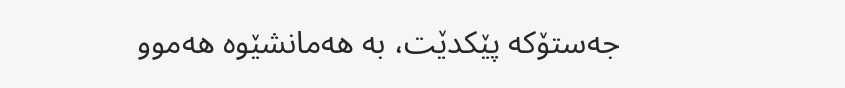جەستۆکە پێکدێت، بە هەمانشێوە هەموو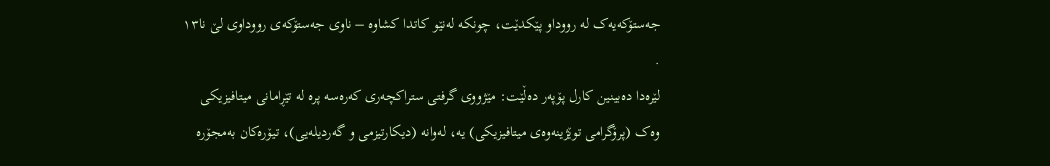جەستۆکەیەک لە رووداو پێکدێت، چونکە لەنێو کاتدا کشاوە – ناوی جەستۆکەی رووداوی لێ نا١٣ .
لێرەدا دەبینین کارل پۆپەر دەڵێت: مێژووی گرفتی ستراکچەری کەرەسە پرە لە تێڕامانی میتافیزیکی وەک (پرۆگرامی توێژینەوەی میتافیزیکی) یە، لەوانە (دیکارتیزمی و گەردیلەیی)، تیۆرەکان بەمجۆرە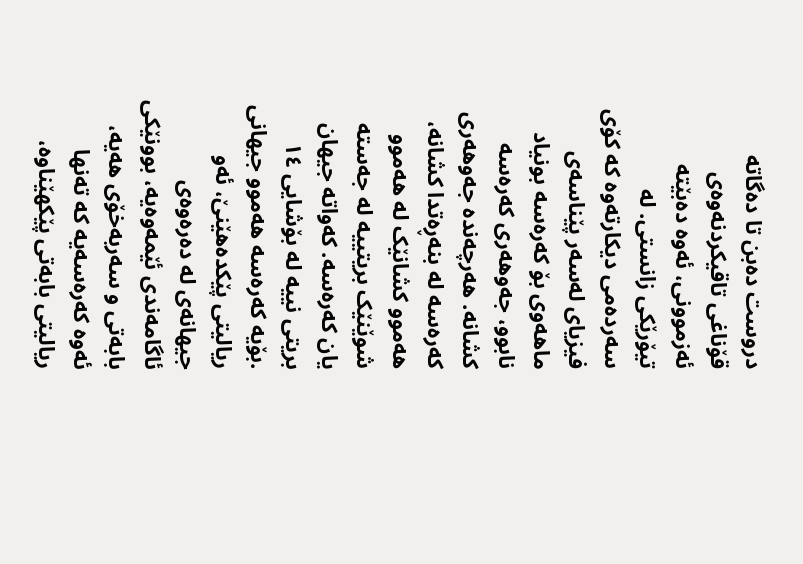دروست دەبن تا دەگاتە قۆناغی تاقیکردنەوەی ئەزموونی، ئەوە دەبێتە تیۆرێکی زانستی. لە سەردەمی دیکارتەوە کە کۆی فیزیای لەسەر پێناسەی ماهەوی بۆ کەرەسە بونیاد نابوو، جەوهەری کەرەسە کشانە. هەرچەندە جەوهەری کەرەسە لە بنەڕەتدا کشانە، هەموو کشانێک لە هەموو شوێنێک بریتییە لە جەستە یان کەرەسە. کەواتە جیهان بریتی نییە لە بۆشایی ١٤ .بۆیە کەرەسە هەموو جیهانی ریالیتی پێکدەهێنێ، ئەو جیهانەی لە دەرەوەی ئاگامەندی ئێمەوەیە، بوونێکی بابەتی و سەربەخۆی هەیە، ئەوە کەرەسەیە کە تەنها ریالیتی بابەتی پێکهێناوە،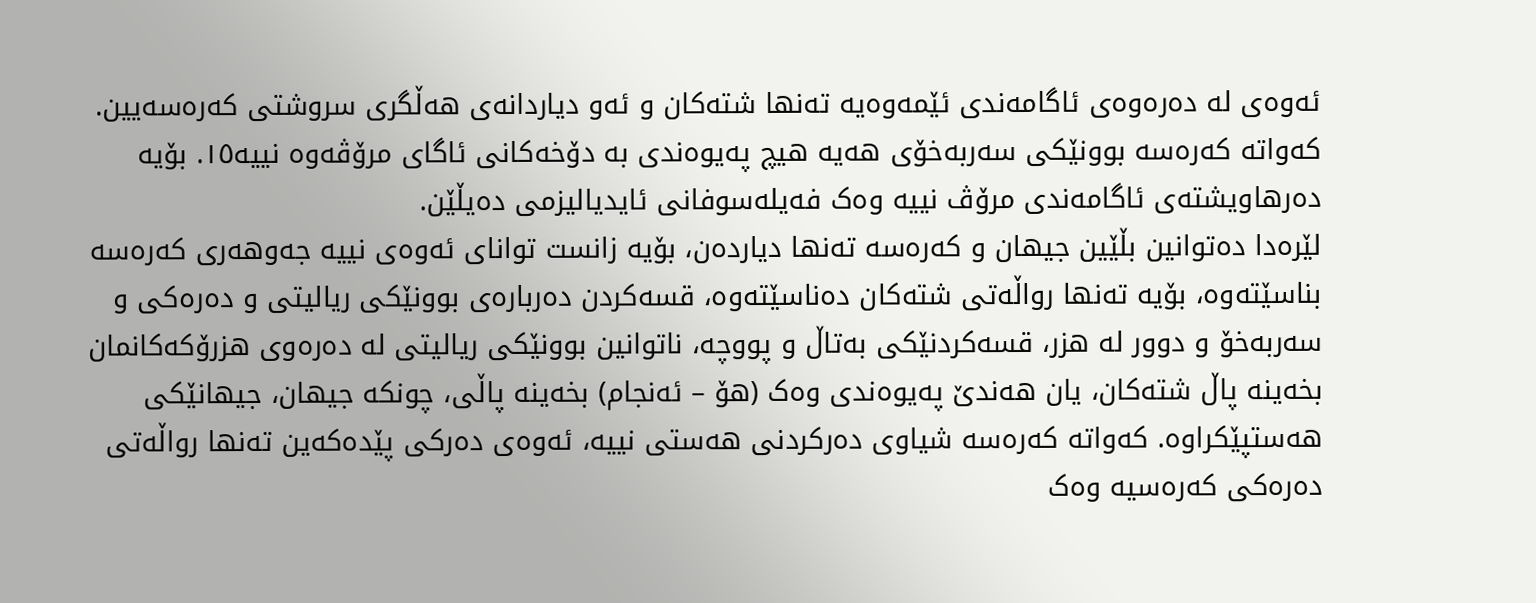ئەوەی لە دەرەوەی ئاگامەندی ئێمەوەیە تەنها شتەکان و ئەو دیاردانەی هەڵگری سروشتی کەرەسەیین. کەواتە کەرەسە بوونێکی سەربەخۆی هەیە هیچ پەیوەندی بە دۆخەکانی ئاگای مرۆڤەوە نییە١٥. بۆیە دەرهاویشتەی ئاگامەندی مرۆڤ نییە وەک فەیلەسوفانی ئایدیالیزمی دەیڵێن.
لێرەدا دەتوانین بڵێین جیهان و کەرەسە تەنها دیاردەن، بۆیە زانست توانای ئەوەی نییە جەوهەری کەرەسە بناسێتەوە، بۆیە تەنها رواڵەتی شتەکان دەناسێتەوە، قسەکردن دەربارەی بوونێکی ریالیتی و دەرەکی و سەربەخۆ و دوور لە هزر، قسەکردنێکی بەتاڵ و پووچە، ناتوانین بوونێکی ریالیتی لە دەرەوی هزرۆکەکانمان بخەینە پاڵ شتەکان، یان هەندێ پەیوەندی وەک (هۆ – ئەنجام) بخەینە پاڵی، چونکە جیهان، جیهانێکی هەستپێکراوە. کەواتە کەرەسە شیاوی دەرکردنی هەستی نییە، ئەوەی دەرکی پێدەکەین تەنها رواڵەتی دەرەکی کەرەسیە وەک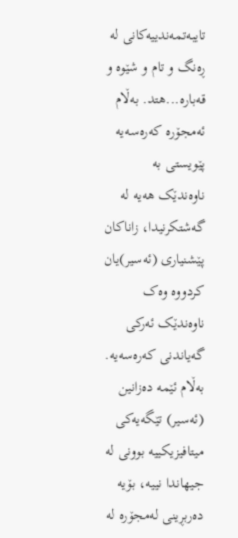تایبەتمەندییەکانی لە ڕەنگ و تام و شێوە و قەبارە...هتد. بەڵام ئەمجۆرە کەرەسەیە پێویستی بە ناوەندێک هەیە لە گەشتکرنیدا، زاناکان پێشنیاری (ئەسیر)یان کردووە وەک ناوەندێک ئەرکی گەیاندنی کەرەسەیە. بەڵام ئێمە دەزانین (ئەسیر) تێگەیەکی میتافیزیکییە بوونی لە جیهاندا نییە، بۆیە دەربڕینی لەمجۆرە لە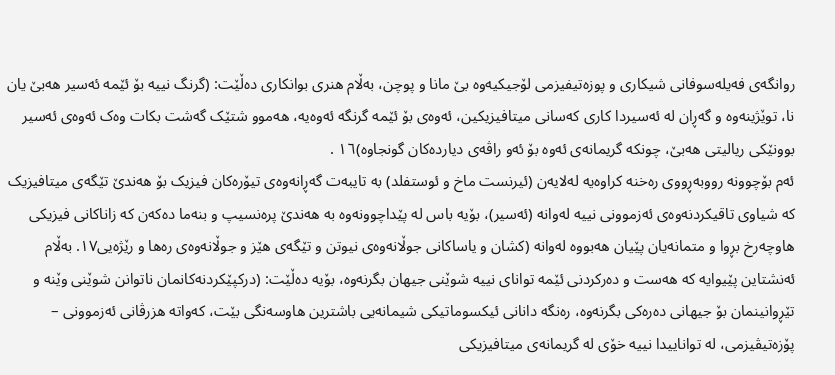روانگەی فەیلەسوفانی شیکاری و پوزەتیفیزمی لۆجیکیەوە بێ مانا و پوچن، بەڵام هنری بوانکاری دەڵێت: (گرنگ نییە بۆ ئێمە ئەسیر هەبێ یان نا، توێژینەوە و گەڕان لە ئەسیردا کاری کەسانی میتافیزیکین، ئەوەی بۆ ئێمە گرنگە ئەوەیە، هەموو شتێک گەشت بکات وەک ئەوەی ئەسیر بوونێکی ریالیتی هەبێ، چونکە گریمانەی ئەوە بۆ ئەو راڤەی دیاردەکان گونجاوە)١٦ .
ئەم بۆچوونە رووبەڕووی رەخنە کراوەیە لەلایەن (ئیرنست ماخ و ئوستفلد) بە تایبەت گەڕانەوەی تیۆرەکان فیزیک بۆ هەندێ تێگەی میتافیزیک کە شیاوی تاقیکردنەوەی ئەزموونی نییە لەوانە (ئەسیر)، بۆیە باس لە پێداچوونەوە بە هەندێ پرەنسیپ و بنەما دەکەن کە زاناکانی فیزیکی هاوچەرخ بڕوا و متمانەیان پێیان هەبووە لەوانە (کشان و یاساکانی جوڵانەوەی نیوتن و تێگەی هێز و جوڵانەوەی رەها و رێژەیی١٧. بەڵام ئەنشتاین پێیوایە کە هەست و دەرکردنی ئێمە توانای نییە شوێنی جیهان بگرنەوە، بۆیە دەڵێت: (درکپێکردنەکانمان ناتوانن شوێنی وێنە و تێڕوانینمان بۆ جیهانی دەرەکی بگرنەوە، رەنگە دانانی ئیکسوماتیکی شیمانەیی باشترین هاوسەنگی بێت، کەواتە هزرڤانی ئەزموونی – پۆزەتیڤیزمی، لە تواناییدا نییە خۆی لە گریمانەی میتافیزیکی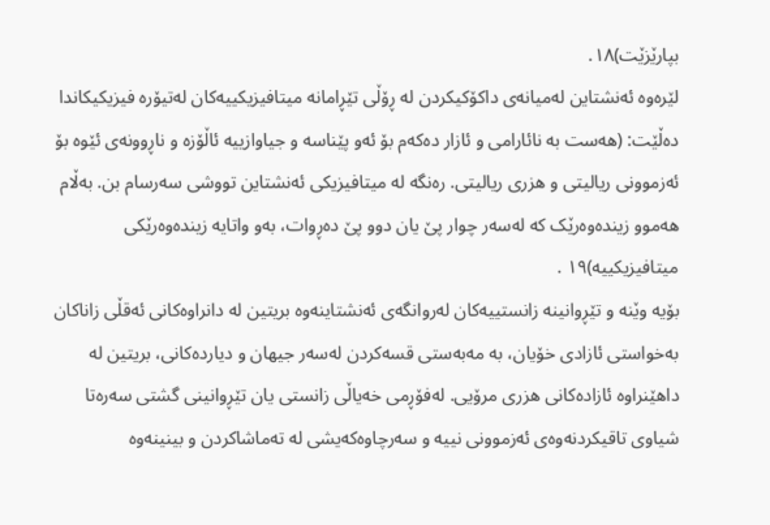بپارێزێت)١٨.
لێرەوە ئەنشتاین لەمیانەی داکۆکیکردن لە ڕۆڵی تێڕامانە میتافیزیکییەکان لەتیۆرە فیزیکیکاندا دەڵێت: (هەست بە نائارامی و ئازار دەکەم بۆ ئەو پێناسە و جیاوازییە ئاڵۆزە و ناڕوونەی ئێوە بۆ ئەزموونی ریالیتی و هزری ریالیتی. رەنگە لە میتافیزیکی ئەنشتاین تووشی سەرسام بن. بەڵام هەموو زیندەوەرێک کە لەسەر چوار پێ یان دوو پێ دەڕوات، بەو واتایە زیندەوەرێکی میتافیزیکییە)١٩ .
بۆیە وێنە و تێڕوانینە زانستییەکان لەروانگەی ئەنشتاینەوە بریتین لە دانراوەکانی ئەقڵی زاناکان بەخواستی ئازادی خۆیان، بە مەبەستی قسەکردن لەسەر جیهان و دیاردەکانی، بریتین لە داهێنراوە ئازادەکانی هزری مرۆیی. لەفۆڕمی خەیاڵی زانستی یان تێڕوانینی گشتی سەرەتا شیاوی تاقیکردنەوەی ئەزموونی نییە و سەرچاوەکەیشی لە تەماشاکردن و بینینەوە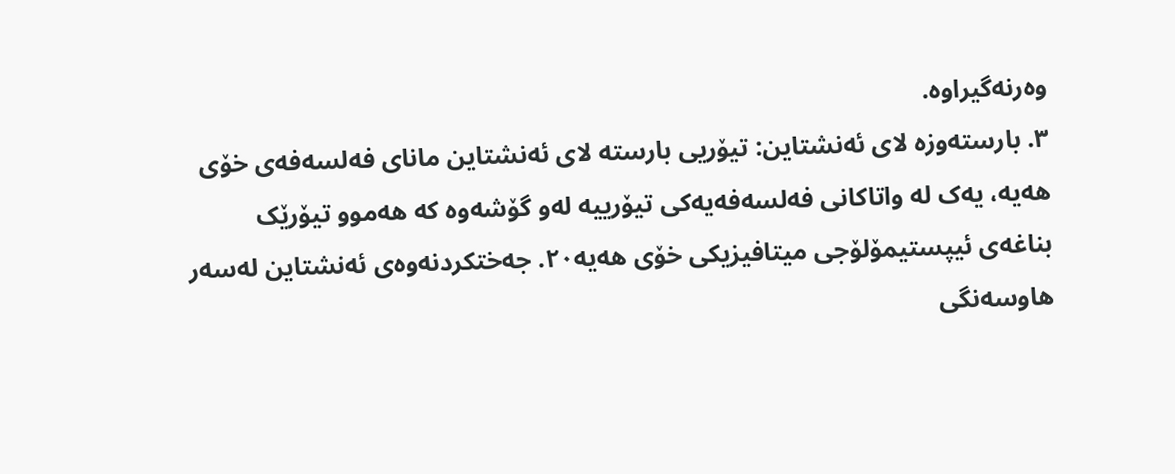وەرنەگیراوە.
٣. بارستەوزە لای ئەنشتاین: تیۆریی بارستە لای ئەنشتاین مانای فەلسەفەی خۆی هەیە، یەک لە واتاکانی فەلسەفەیەکی تیۆرییە لەو گۆشەوە کە هەموو تیۆرێک بناغەی ئیپستیمۆلۆجی میتافیزیکی خۆی هەیە٢٠. جەختکردنەوەی ئەنشتاین لەسەر هاوسەنگی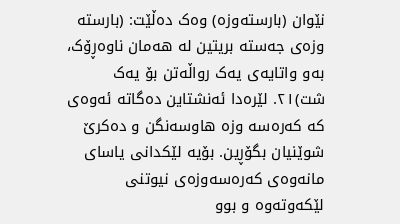نێوان (بارستەوزە) وەک دەڵێت: (بارستە وزەی جەستە بریتین لە هەمان ناوەڕۆک، بەو واتایەی یەک رواڵەتن بۆ یەک شت)٢١. لێرەدا ئەنشتاین دەگاتە ئەوەی کە کەرەسە وزە هاوسەنگن و دەکرێ شوێنیان بگۆڕین. بۆیە لێکدانی یاسای مانەوەی کەرەسەوزەی نیوتنی لێکەوتەوە و بوو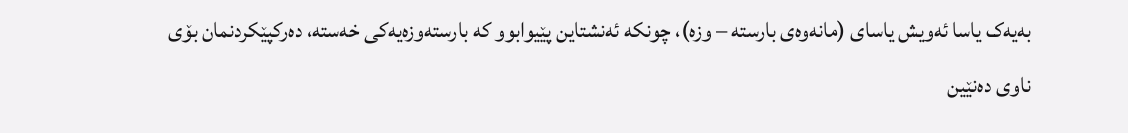بەیەک یاسا ئەویش یاسای (مانەوەی بارستە – وزە)، چونکە ئەنشتاین پێیوابوو کە بارستەوزەیەکی خەستە، دەرکپێکردنمان بۆی ناوی دەنێین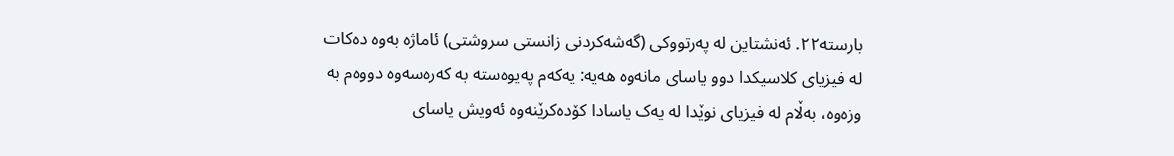بارستە٢٢. ئەنشتاین لە پەرتووکی (گەشەکردنی زانستی سروشتی) ئاماژە بەوە دەکات لە فیزیای کلاسیکدا دوو یاسای مانەوە هەیە: یەکەم پەیوەستە بە کەرەسەوە دووەم بە وزەوە، بەڵام لە فیزیای نوێدا لە یەک یاسادا کۆدەکرێنەوە ئەویش یاسای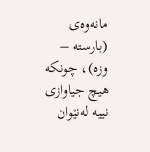مانەوەی (بارستە – وزە)، چونکە هیچ جیاوازی نییە لەنێوان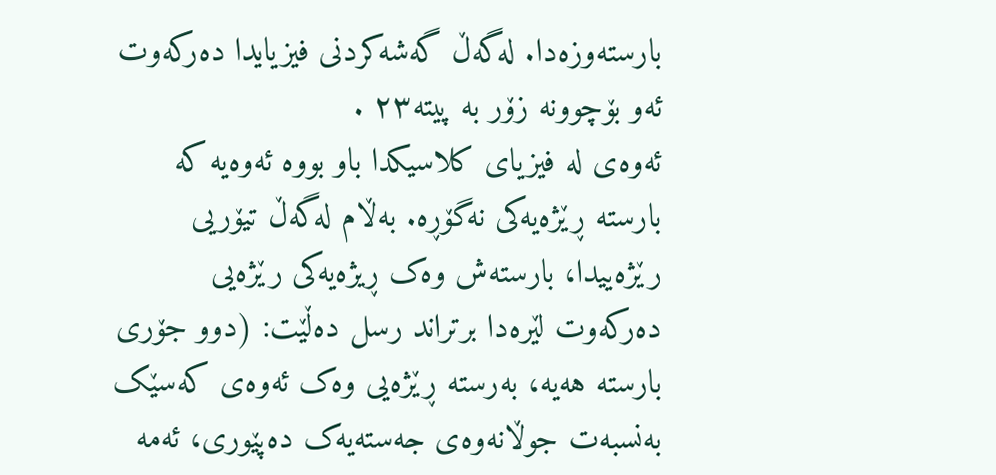بارستەوزەدا. لەگەڵ گەشەکردنی فیزیایدا دەرکەوت ئەو بۆچوونە زۆر بە پیتە٢٣ .
ئەوەی لە فیزیای کلاسیکدا باو بووە ئەوەیە کە بارستە ڕێژەیەکی نەگۆڕە. بەڵام لەگەڵ تیۆریی رێژەییدا، بارستەش وەک ڕیژەیەکی رێژەیی دەرکەوت لێرەدا برتراند رسل دەڵێت: (دوو جۆری بارستە هەیە، بەرستە ڕێژەیی وەک ئەوەی کەسێک بەنسبەت جوڵانەوەی جەستەیەک دەپێوری، ئەمە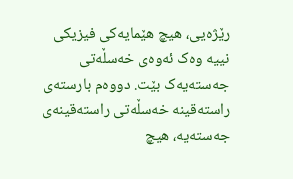رێژەیی، هیچ هێمایەکی فیزیکی نییە وەک ئەوەی خەسڵەتی جەستەیەک بێت. دووەم بارستەی راستەقینە خەسڵەتی راستەقینەی جەستەیە، هیچ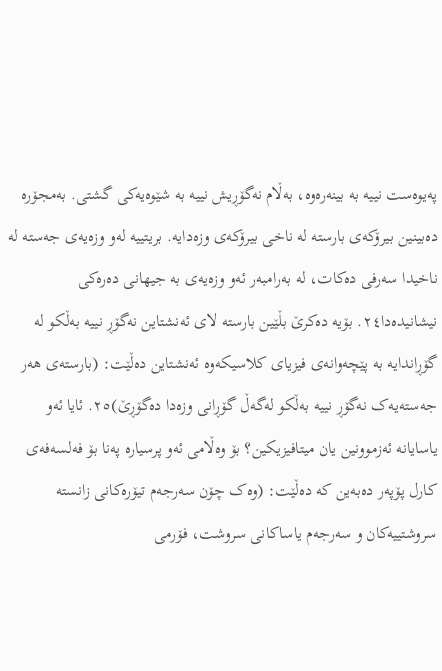پەیوەست نییە بە بینەرەوە، بەڵام نەگۆڕیش نییە بە شێوەیەکی گشتی. بەمجۆرە دەبینین بیرۆکەی بارستە لە ناخی بیرۆکەی وزەدایە. بریتییە لەو وزەیەی جەستە لە ناخیدا سەرفی دەکات، لە بەرامبەر ئەو وزەیەی بە جیهانی دەرەکی نیشانیدەدا٢٤. بۆیە دەکرێ بڵێین بارستە لای ئەنشتاین نەگۆڕ نییە بەڵکو لە گۆڕاندایە بە پێچەوانەی فیزیای کلاسیکەوە ئەنشتاین دەڵێت: (بارستەی هەر جەستەیەک نەگۆڕ نییە بەڵکو لەگەڵ گۆڕانی وزەدا دەگۆڕێ)٢٥. ئایا ئەو یاسایانە ئەزموونین یان میتافیزیکین؟ بۆ وەڵامی ئەو پرسیارە پەنا بۆ فەلسەفەی کارل پۆپەر دەبەین کە دەڵێت: (وەک چۆن سەرجەم تیۆرەکانی زانستە سروشتییەکان و سەرجەم یاساکانی سروشت، فۆرمی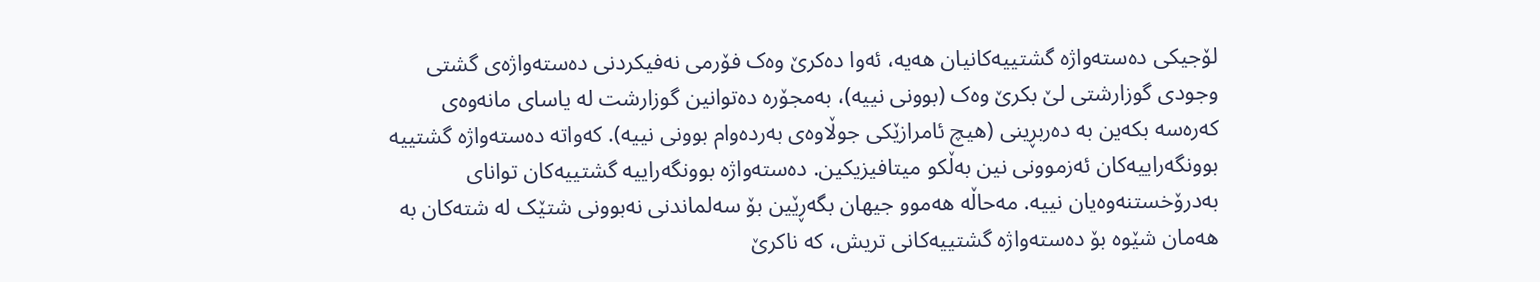لۆجیکی دەستەواژە گشتییەکانیان هەیە، ئەوا دەکرێ وەک فۆرمی نەفیکردنی دەستەواژەی گشتی وجودی گوزارشتی لێ بکرێ وەک (بوونی نییە)، بەمجۆرە دەتوانین گوزارشت لە یاسای مانەوەی کەرەسە بکەین بە دەربڕینی (هیچ ئامرازێکی جوڵاوەی بەردەوام بوونی نییە). کەواتە دەستەواژە گشتییە بوونگەراییەکان ئەزموونی نین بەڵکو میتافیزیکین. دەستەواژە بوونگەراییە گشتییەکان توانای بەدرۆخستنەوەیان نییە. مەحاڵە هەموو جیهان بگەڕێین بۆ سەلماندنی نەبوونی شتێک لە شتەکان بە هەمان شێوە بۆ دەستەواژە گشتییەکانی تریش، کە ناکرێ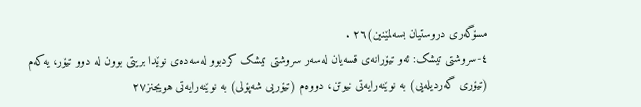مسۆگەری دروستیان بسەلمێنین)٢٦ .
٤-سروشتی تیشک: ئەو تیۆرانەی قسەیان لەسەر سروشتی تیشک کردبوو لەسەدەی نوێدا بریتی بوون لە دوو تیۆر، یەکەم (تیۆری گەردیلەیی) بە نوێنەرایەتی نیوتن، دووەم (تیۆریی شەپۆلی) بە نوێنەرایەتی هویجنز٢٧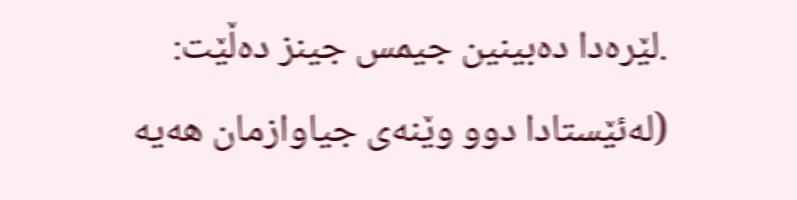.لێرەدا دەبینین جیمس جینز دەڵێت: (لەئێستادا دوو وێنەی جیاوازمان هەیە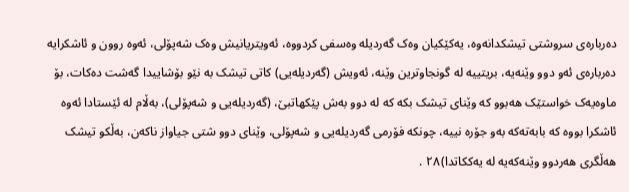دەربارەی سروشتی تیشکدانەوە، یەکێکیان وەک گەردیلە وەسفی کردووە، ئەویتریانیش وەک شەپۆلی، ئەوە روون و ئاشکرایە دەربارەی ئەو دوو وێنەیە، بریتییە لە گونجاوترین وێنە، ئەویش (گەردیلەیی) کاتی تیشک بە نێو بۆشاییدا گەشت دەکات، بۆ ماوەیەک خواستێک هەبوو کە وێنای تیشک بکە کە لە دوو بەش پێکهاتبێ، (گەردیلەیی و شەپۆلی)، بەڵام لە ئێستادا ئەوە ئاشکرا بووە کە بابەتەکە بەو جۆرە نییە، چونکە فۆرمی گەردیلەیی و شەپۆلی، وێنای دوو شتی جیاواز ناکەن، بەڵکو تیشک هەڵگری هەردوو وێنەکەیە لە یەککاتدا)٢٨ .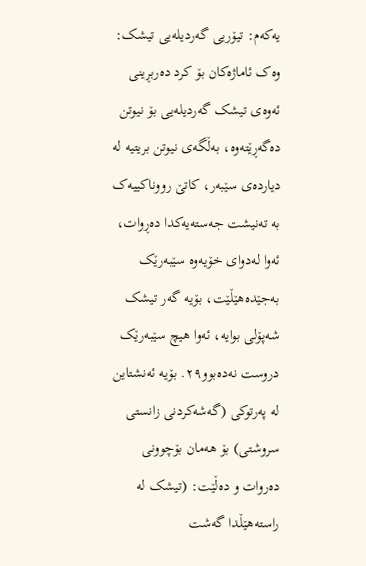یەکەم: تیۆریی گەردیلەیی تیشک: وەک ئاماژەکان بۆ کرد دەربڕینی ئەوەی تیشک گەردیلەیی بۆ نیوتن دەگەڕێتەوە، بەڵگەی نیوتن بریتیە لە دیاردەی سێبەر، کاتێ رووناکییەک بە تەنیشت جەستەیەکدا دەڕوات، ئەوا لەدوای خۆیەوە سێبەرێک بەجێدەهێڵێت، بۆیە گەر تیشک شەپۆلی بوایە، ئەوا هیچ سێبەرێک دروست نەدەبوو٢٩. بۆیە ئەنشتاین لە پەرتوکی (گەشەکردنی زانستی سروشتی) بۆ هەمان بۆچوونی دەروات و دەڵێت: (تیشک لە راستەهێڵدا گەشت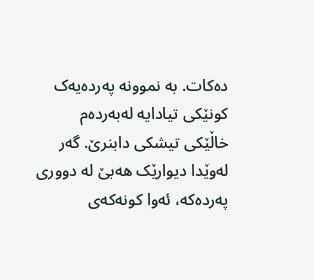دەکات. بە نموونە پەردەیەک کونێکی تیادایە لەبەردەم خاڵێکی تیشکی دابنرێ. گەر لەوێدا دیوارێک هەبێ لە دووری پەردەکە، ئەوا کونەکەی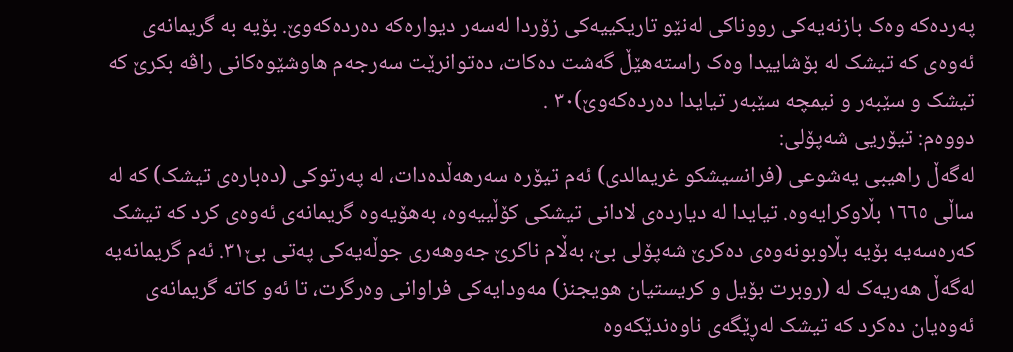پەردەکە وەک بازنەیەکی رووناکی لەنێو تاریکییەکی زۆردا لەسەر دیوارەکە دەردەکەوێ. بۆیە بە گریمانەی ئەوەی کە تیشک لە بۆشاییدا وەک راستەهێڵ گەشت دەکات، دەتوانرێت سەرجەم هاوشێوەکانی راڤە بکرێ کە تیشک و سێبەر و نیمچە سێبەر تیایدا دەردەکەوێ)٣٠ .
دووەم: تیۆریی شەپۆلی:
لەگەڵ راهیبی یەشوعی (فرانسیشکو غریمالدی) ئەم تیۆرە سەرهەڵدەدات، لە پەرتوکی (دەبارەی تیشک) کە لە ساڵی ١٦٦٥ بڵاوکرایەوە. تیایدا لە دیاردەی لادانی تیشکی کۆڵییەوە، بەهۆیەوە گریمانەی ئەوەی کرد کە تیشک کەرەسەیە بۆیە بڵاوبونەوەی دەکرێ شەپۆلی بێ، بەڵام ناکرێ جەوهەری جوڵەیەکی پەتی بێ٣١. ئەم گریمانەیە لەگەڵ هەریەک لە (روبرت بۆیل و کریستیان هویجنز) مەودایەکی فراوانی وەرگرت، تا ئەو کاتە گریمانەی ئەوەیان دەکرد کە تیشک لەڕێگەی ناوەندێکەوە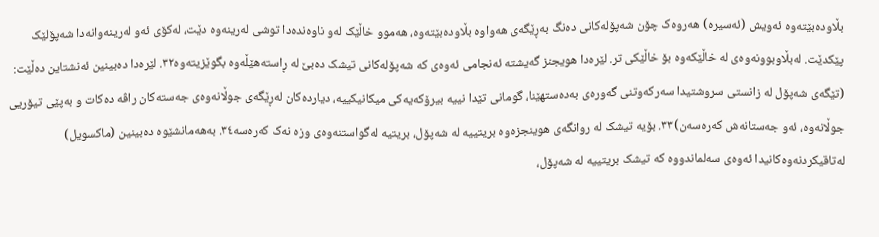بڵاودەبێتەوە ئەویش (ئەسیرە) هەروەک چۆن شەپۆلەکانی دەنگ بەڕێگەی هەواوە بڵاودەبێتەوە، هەموو خاڵێک لەو ناوەندەدا توشی لەرینەوە دێت، لەکۆی ئەو لەرینەوانەدا شەپۆلێک پێکدێت. لەبڵاوبوونەوەی لە خاڵێکەوە بۆ خاڵێکی تر. لێرەدا هویجنز گەیشتە ئەنجامی ئەوەی کە شەپۆلەکانی تیشک دەبێ لە ڕاستەهێڵەوە بگوێزیتەوە٣٢. لێرەدا دەبینین ئەنشتاین دەڵێت: (تێگەی شەپۆل لە زانستی سروشتیدا سەرکەوتنی گەورەی بەدەستهێنا، گومانی تێدا نییە بیرۆکەیەکی میکانیکییە، دیاردەکان لەڕێگەی جوڵانەوەی جەستەکان راڤە دەکات و بەپێی تیۆریی جوڵانەوە، ئەو جەستانەش کەرەسەن)٣٣. بۆیە تیشک لە روانگەی هوینجزەوە بریتییە لە شەپۆل، بریتیە لەگواستنەوەی وزە نەک کەرەسە٣٤. بەهەمانشێوە دەبینین (ماکسویل) لەتاقیکردنەوەکانیدا ئەوەی سەلماندووە کە تیشک بریتییە لە شەپۆل،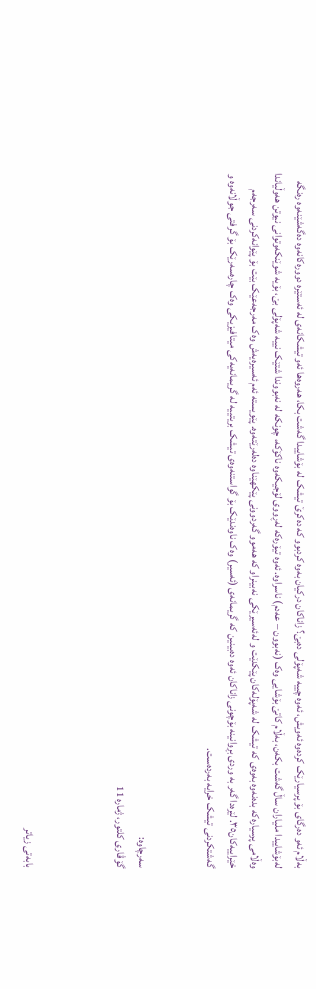بەڵام ئەو دەرگای بۆ پرسیارێک کردەوە ئەویش، ئەوە چییە شەپۆلی دەبێ؟ زاناکان درکیان بەوە کردبوو کە دەکرێ تیشک لە بۆشاییدا گەشت بکا، هەروەها ئەو تیشکانەی لە ئەستێرە دوورەکانەوە دەگەشێنەوە رەنگە لەبۆشاییدا ملیاران ساڵ گەشت بکەن، بەڵام کاتێ بۆشایی وەک (نەبوون – عەدم) ناسراوە. ئەوە تیۆرەکە لەڕووی لۆجیکەوە ناکۆکە، چونکە لە نەبووندا شتێک نییە شەپۆلی بێ، بۆیە شوێنکەوتوانی نیوتن هەوڵیاندا وەڵامی پرسیارەکە بدەنەوە بەوەی کە تیشک لە شەپۆلەکان پێکدێت و لەئەسیرێکی نەبینراو کە هەموو گەردوونی پێکهێناوە دەلەرێتەوە. پێویستە ئەم ئەسیرەیەش وەک مەرجەعێک بێت بۆ پێوانەکردنی سەرجەم خێراییەکان٣٥. لێرەدا گەر بە وردی بڕوانینە بۆچونی زاناکان ئەوە دەبینین کە گریمانەی (ئەسیر) وەک ناوەندێک بۆ گواستنەوەی تیشک بریتییە لە گریمانەیەکی میتافیزیکی وەک چارەسەرێک بۆ گرفتی جوڵانەوە و گەشتکردنی تیشک خرایە بەردەست.


سەرچاوە:
گۆڤاری کلتور، ژمارە 11



بابەتی زیاتر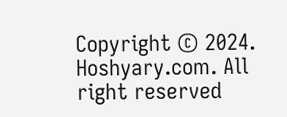Copyright © 2024. Hoshyary.com. All right reserved